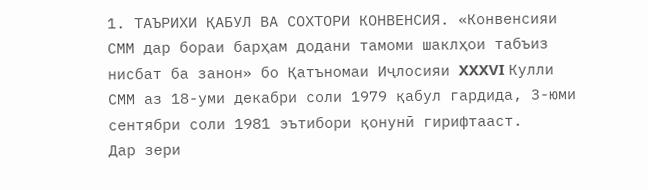1. ТАЪРИХИ ҚАБУЛ ВА СОХТОРИ КОНВЕНСИЯ. «Конвенсияи СММ дар бораи барҳам додани тамоми шаклҳои табъиз нисбат ба занон» бо Қатъномаи Иҷлосияи XXXVI Кулли СММ аз 18-уми декабри соли 1979 қабул гардида, 3-юми сентябри соли 1981 эътибори қонунӣ гирифтааст.
Дар зери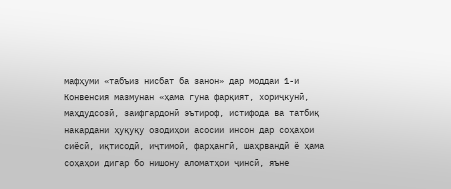мафҳуми «табъиз нисбат ба занон» дар моддаи 1-и Конвенсия мазмунан «ҳама гуна фарқият, хориҷкунӣ, маҳдудсозӣ, заифгардонӣ эътироф, истифода ва татбиқ накардани ҳуқуқу озодиҳои асосии инсон дар соҳаҳои сиёсӣ, иқтисодӣ, иҷтимоӣ, фарҳангӣ, шаҳрвандӣ ё ҳама соҳаҳои дигар бо нишону аломатҳои ҷинсӣ, яъне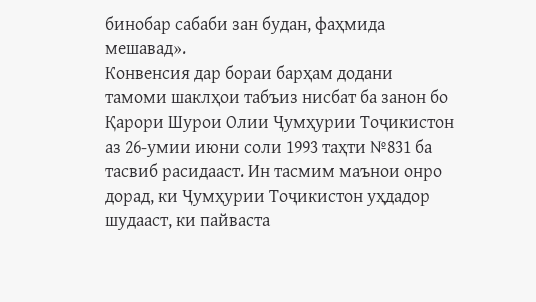бинобар сабаби зан будан, фаҳмида мешавад».
Конвенсия дар бораи барҳам додани тамоми шаклҳои табъиз нисбат ба занон бо Қарори Шурои Олии Ҷумҳурии Тоҷикистон аз 26-умии июни соли 1993 таҳти №831 ба тасвиб расидааст. Ин тасмим маънои онро дорад, ки Ҷумҳурии Тоҷикистон уҳдадор шудааст, ки пайваста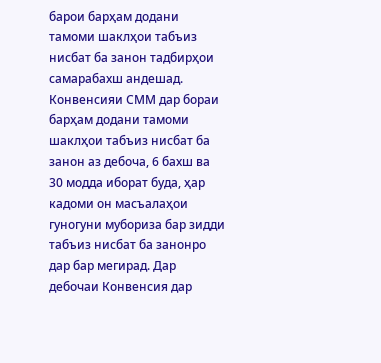барои барҳам додани тамоми шаклҳои табъиз нисбат ба занон тадбирҳои самарабахш андешад.
Конвенсияи СММ дар бораи барҳам додани тамоми шаклҳои табъиз нисбат ба занон аз дебоча, 6 бахш ва 30 модда иборат буда, ҳар кадоми он масъалаҳои гуногуни мубориза бар зидди табъиз нисбат ба занонро дар бар мегирад. Дар дебочаи Конвенсия дар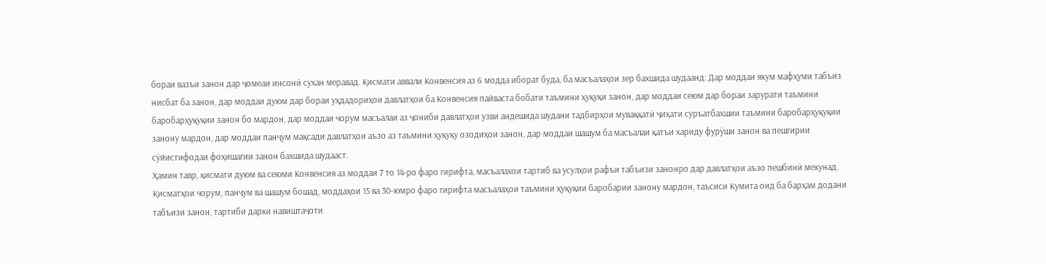бораи вазъи занон дар ҷомеаи инсонӣ сухан меравад. Қисмати аввали Конвенсия аз 6 модда иборат буда, ба масъалаҳои зер бахшида шудаанд: Дар моддаи якум мафҳуми табъиз нисбат ба занон, дар моддаи дуюм дар бораи уҳдадориҳои давлатҳои ба Конвенсия пайваста бобати таъмини ҳуқуқи занон, дар моддаи сеюм дар бораи зарурати таъмини баробарҳуқуқии занон бо мардон, дар моддаи чорум масъалаи аз ҷониби давлатҳои узви андешида шудани тадбирҳои муваққатӣ ҷиҳати суръатбахшии таъмини баробарҳуқуқии занону мардон, дар моддаи панҷум мақсади давлатҳои аъзо аз таъмини ҳуқуқу озодиҳои занон, дар моддаи шашум ба масъалаи қатъи хариду фурӯши занон ва пешгирии сӯйистифодаи фоҳишагии занон бахшида шудааст.
Ҳамин тавр, қисмати дуюм ва сеюми Конвенсия аз моддаи 7 то 14-ро фаро гирифта, масъалахои тартиб ва усулҳои рафъи табъизи занонро дар давлатҳои аъзо пешбинӣ мекунад. Қисматҳои чорум, панҷум ва шашум бошад, моддаҳои 15 ва 30-юмро фаро гирифта масъалаҳои таъмини ҳуқуқии баробарии занону мардон, таъсиси Кумита оид ба барҳам додани табъизи занон, тартиби дарки навиштаҷоти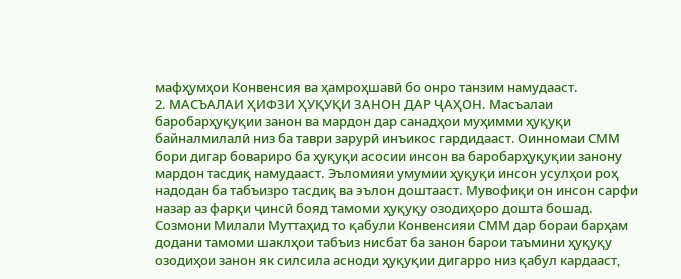мафҳумҳои Конвенсия ва ҳамроҳшавӣ бо онро танзим намудааст.
2. МАСЪАЛАИ ҲИФЗИ ҲУҚУҚИ ЗАНОН ДАР ҶАҲОН. Масъалаи баробарҳуқуқии занон ва мардон дар санадҳои муҳимми ҳуқуқи байналмилалӣ низ ба таври зарурӣ инъикос гардидааст. Оинномаи СММ бори дигар бовариро ба ҳуқуқи асосии инсон ва баробарҳуқуқии занону мардон тасдиқ намудааст. Эъломияи умумии ҳуқуқи инсон усулҳои роҳ надодан ба табъизро тасдиқ ва эълон доштааст. Мувофиқи он инсон сарфи назар аз фарқи ҷинсӣ бояд тамоми ҳуқуқу озодиҳоро дошта бошад.
Созмони Милали Муттаҳид то қабули Конвенсияи СММ дар бораи барҳам додани тамоми шаклҳои табъиз нисбат ба занон барои таъмини ҳуқуқу озодиҳои занон як силсила асноди ҳуқуқии дигарро низ қабул кардааст,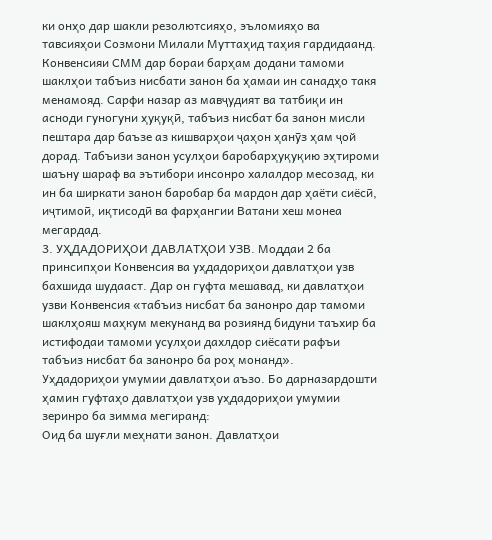ки онҳо дар шакли резолютсияҳо, эъломияҳо ва тавсияҳои Созмони Милали Муттаҳид таҳия гардидаанд. Конвенсияи СММ дар бораи барҳам додани тамоми шаклҳои табъиз нисбати занон ба ҳамаи ин санадҳо такя менамояд. Сарфи назар аз мавҷудият ва татбиқи ин асноди гуногуни ҳуқуқӣ, табъиз нисбат ба занон мисли пештара дар баъзе аз кишварҳои ҷаҳон ҳанӯз ҳам ҷой дорад. Табъизи занон усулҳои баробарҳуқуқию эҳтироми шаъну шараф ва эътибори инсонро халалдор месозад, ки ин ба ширкати занон баробар ба мардон дар ҳаёти сиёсӣ, иҷтимоӣ, иқтисодӣ ва фарҳангии Ватани хеш монеа мегардад.
3. УҲДАДОРИҲОИ ДАВЛАТҲОИ УЗВ. Моддаи 2 ба принсипҳои Конвенсия ва уҳдадориҳои давлатҳои узв бахшида шудааст. Дар он гуфта мешавад, ки давлатҳои узви Конвенсия «табъиз нисбат ба занонро дар тамоми шаклҳояш маҳкум мекунанд ва розиянд бидуни таъхир ба истифодаи тамоми усулҳои дахлдор сиёсати рафъи табъиз нисбат ба занонро ба роҳ монанд».
Уҳдадориҳои умумии давлатҳои аъзо. Бо дарназардошти ҳамин гуфтаҳо давлатҳои узв уҳдадориҳои умумии зеринро ба зимма мегиранд:
Оид ба шуғли меҳнати занон. Давлатҳои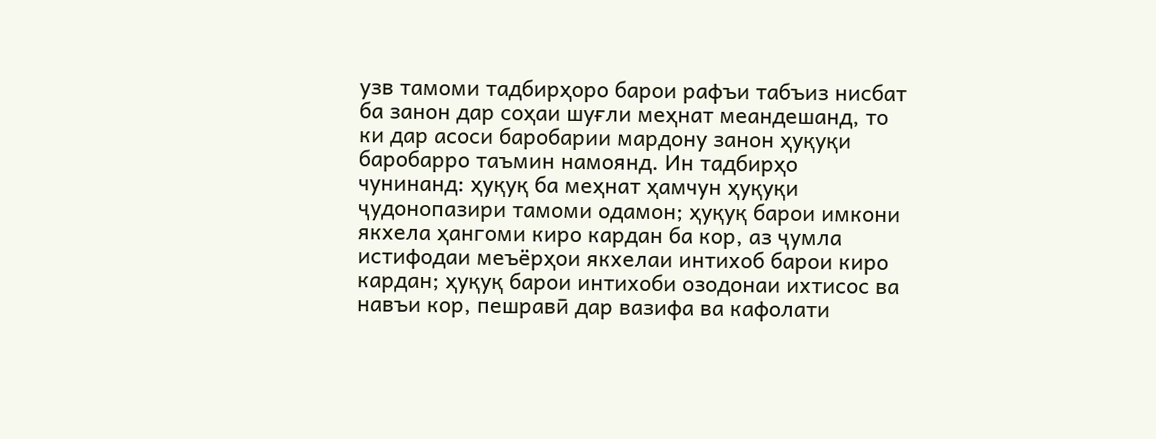узв тамоми тадбирҳоро барои рафъи табъиз нисбат ба занон дар соҳаи шуғли меҳнат меандешанд, то ки дар асоси баробарии мардону занон ҳуқуқи баробарро таъмин намоянд. Ин тадбирҳо чунинанд: ҳуқуқ ба меҳнат ҳамчун ҳуқуқи ҷудонопазири тамоми одамон; ҳуқуқ барои имкони якхела ҳангоми киро кардан ба кор, аз ҷумла истифодаи меъёрҳои якхелаи интихоб барои киро кардан; ҳуқуқ барои интихоби озодонаи ихтисос ва навъи кор, пешравӣ дар вазифа ва кафолати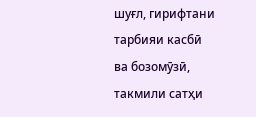шуғл, гирифтани тарбияи касбӣ ва бозомӯзӣ, такмили сатҳи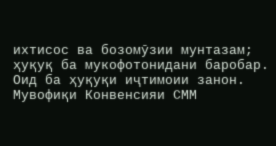ихтисос ва бозомӯзии мунтазам; ҳуқуқ ба мукофотонидани баробар.
Оид ба ҳуқуқи иҷтимоии занон. Мувофиқи Конвенсияи СММ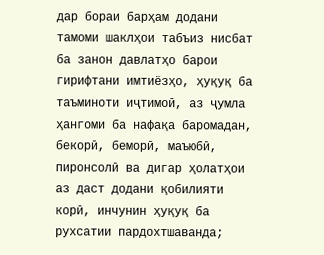дар бораи барҳам додани тамоми шаклҳои табъиз нисбат ба занон давлатҳо барои гирифтани имтиёзҳо, ҳуқуқ ба таъминоти иҷтимоӣ, аз ҷумла ҳангоми ба нафақа баромадан, бекорӣ, беморӣ, маъюбӣ, пиронсолӣ ва дигар ҳолатҳои аз даст додани қобилияти корӣ, инчунин ҳуқуқ ба рухсатии пардохтшаванда;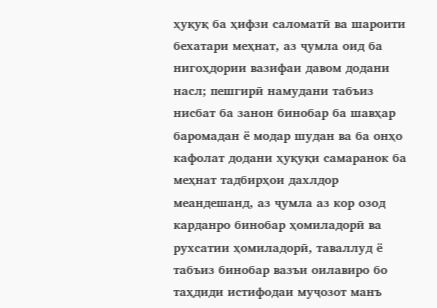ҳуқуқ ба ҳифзи саломатӣ ва шароити бехатари меҳнат, аз ҷумла оид ба нигоҳдории вазифаи давом додани насл; пешгирӣ намудани табъиз нисбат ба занон бинобар ба шавҳар баромадан ё модар шудан ва ба онҳо кафолат додани ҳуқуқи самаранок ба меҳнат тадбирҳои дахлдор меандешанд, аз ҷумла аз кор озод карданро бинобар ҳомиладорӣ ва рухсатии ҳомиладорӣ, таваллуд ё табъиз бинобар вазъи оилавиро бо таҳдиди истифодаи муҷозот манъ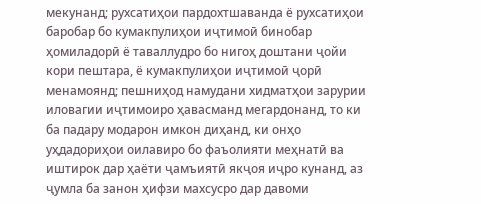мекунанд; рухсатиҳои пардохтшаванда ё рухсатиҳои баробар бо кумакпулиҳои иҷтимоӣ бинобар ҳомиладорӣ ё таваллудро бо нигоҳ доштани ҷойи кори пештара, ё кумакпулиҳои иҷтимоӣ ҷорӣ менамоянд; пешниҳод намудани хидматҳои зарурии иловагии иҷтимоиро ҳавасманд мегардонанд, то ки ба падару модарон имкон диҳанд, ки онҳо уҳдадориҳои оилавиро бо фаъолияти меҳнатӣ ва иштирок дар ҳаёти ҷамъиятӣ якҷоя иҷро кунанд, аз ҷумла ба занон ҳифзи махсусро дар давоми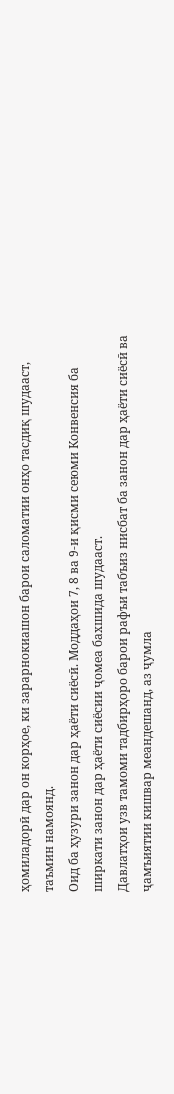ҳомиладорӣ дар он корҳое, ки зарарнокиашон барои саломатии онҳо тасдиқ шудааст, таъмин намоянд.
Оид ба ҳузури занон дар ҳаёти сиёсӣ. Моддаҳои 7, 8 ва 9-и қисми сеюми Конвенсия ба ширкати занон дар ҳаёти сиёсии ҷомеа бахшида шудааст.
Давлатҳои узв тамоми тадбирҳоро барои рафъи табъиз нисбат ба занон дар ҳаёти сиёсӣ ва ҷамъиятии кишвар меандешанд, аз ҷумла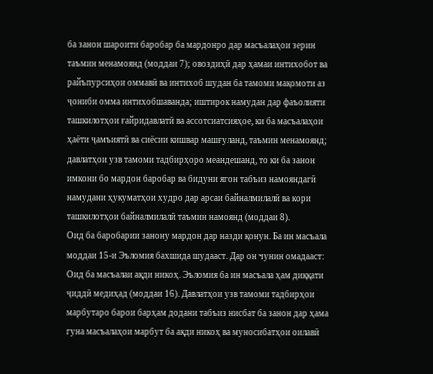ба занон шароити баробар ба мардонро дар масъалаҳои зерин таъмин менамоянд (моддаи 7); овоздиҳӣ дар ҳамаи интихобот ва райъпурсиҳои оммавӣ ва интихоб шудан ба тамоми мақомоти аз ҷониби омма интихобшаванда; иштирок намудан дар фаъолияти ташкилотҳои ғайридавлатӣ ва ассотсиатсияҳое, ки ба масъалаҳои ҳаёти ҷамъиятӣ ва сиёсии кишвар машғуланд, таъмин менамоянд; давлатҳои узв тамоми тадбирҳоро меандешанд, то ки ба занон имкони бо мардон баробар ва бидуни ягон табъиз намояндагӣ намудани ҳукуматҳои худро дар арсаи байналмилалӣ ва кори ташкилотҳои байналмилалӣ таъмин намоянд (моддаи 8).
Оид ба баробарии занону мардон дар назди қонун. Ба ин масъала моддаи 15-и Эъломия бахшида шудааст. Дар он чунин омадааст:
Оид ба масъалаи ақди никоҳ. Эъломия ба ин масъала ҳам диққати ҷиддӣ медиҳад (моддаи 16). Давлатҳои узв тамоми тадбирҳои марбутаро барои барҳам додани табъиз нисбат ба занон дар ҳама гуна масъалаҳои марбут ба ақди никоҳ ва муносибатҳои оилавӣ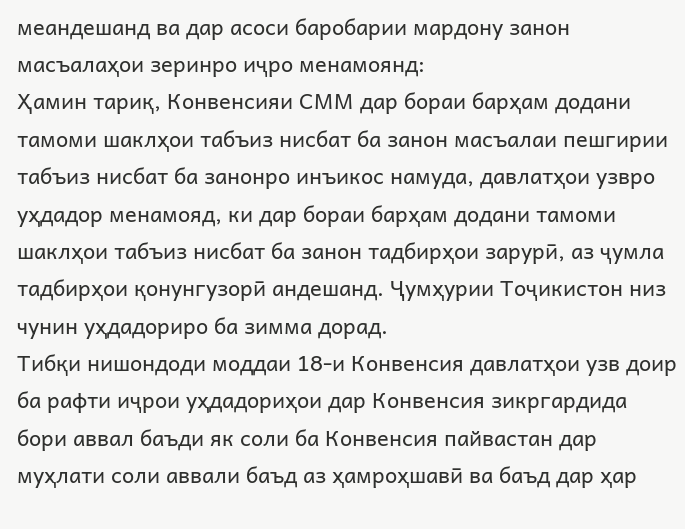меандешанд ва дар асоси баробарии мардону занон масъалаҳои зеринро иҷро менамоянд:
Ҳамин тариқ, Конвенсияи СММ дар бораи барҳам додани тамоми шаклҳои табъиз нисбат ба занон масъалаи пешгирии табъиз нисбат ба занонро инъикос намуда, давлатҳои узвро уҳдадор менамояд, ки дар бораи барҳам додани тамоми шаклҳои табъиз нисбат ба занон тадбирҳои зарурӣ, аз ҷумла тадбирҳои қонунгузорӣ андешанд. Ҷумҳурии Тоҷикистон низ чунин уҳдадориро ба зимма дорад.
Тибқи нишондоди моддаи 18-и Конвенсия давлатҳои узв доир ба рафти иҷрои уҳдадориҳои дар Конвенсия зикргардида бори аввал баъди як соли ба Конвенсия пайвастан дар муҳлати соли аввали баъд аз ҳамроҳшавӣ ва баъд дар ҳар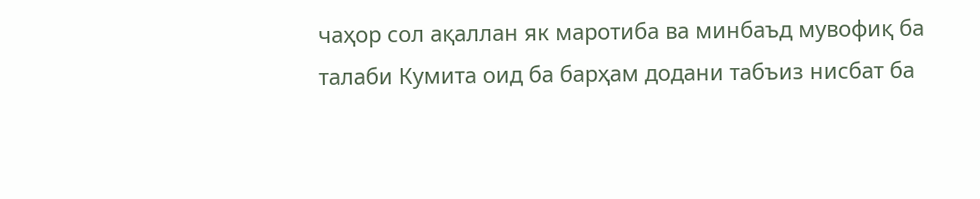чаҳор сол ақаллан як маротиба ва минбаъд мувофиқ ба талаби Кумита оид ба барҳам додани табъиз нисбат ба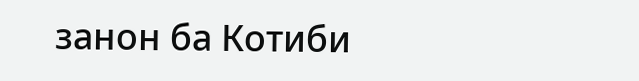занон ба Котиби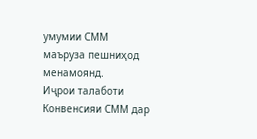умумии СММ маъруза пешниҳод менамоянд.
Иҷрои талаботи Конвенсияи СММ дар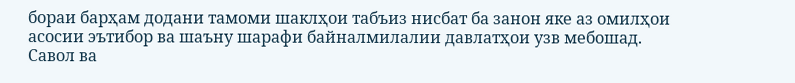бораи барҳам додани тамоми шаклҳои табъиз нисбат ба занон яке аз омилҳои асосии эътибор ва шаъну шарафи байналмилалии давлатҳои узв мебошад.
Савол ва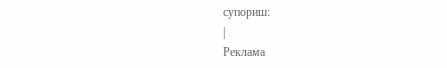супориш:
|
Реклама